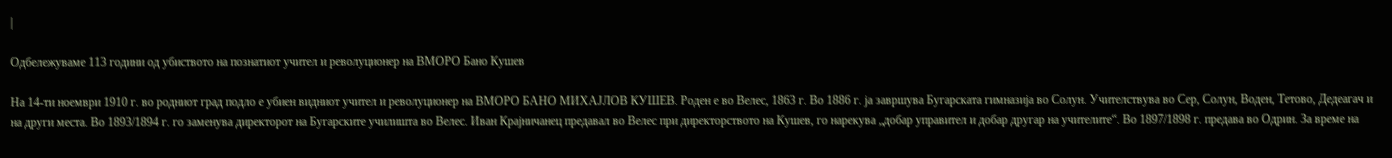|

Одбележуваме 113 години од убиството на познатиот учител и револуционер на ВМОРО Бано Кушев

На 14-ти ноември 1910 г. во родниот град подло е убиен видниот учител и револуционер на ВМОРО БАНО МИХАЈЛОВ КУШЕВ. Роден е во Велес, 1863 г. Во 1886 г. ја завршува Бугарската гимназија во Солун. Учителствува во Сер, Солун, Воден, Тетово, Дедеагач и на други места. Во 1893/1894 г. го заменува директорот на Бугарските училишта во Велес. Иван Крајничанец предавал во Велес при директорството на Кушев, го нарекува „добар управител и добар другар на учителите“. Во 1897/1898 г. предава во Одрин. За време на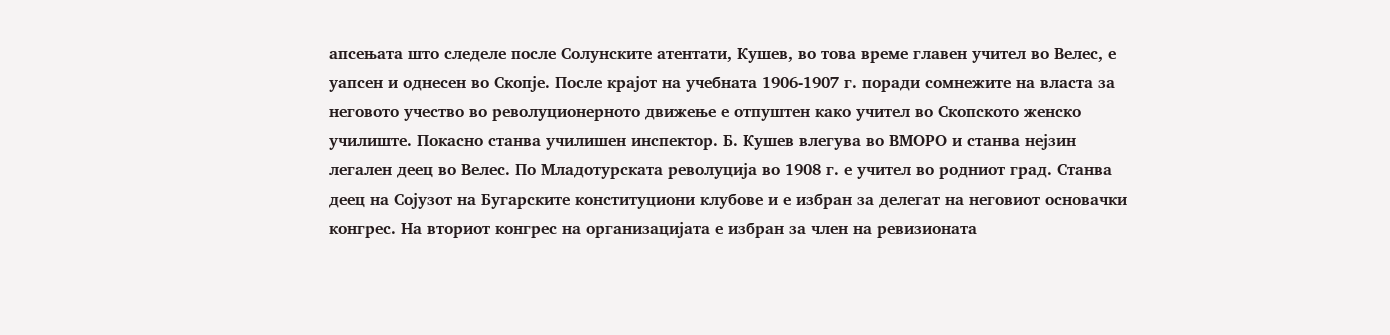апсењата што следеле после Солунските атентати, Кушев, во това време главен учител во Велес, е уапсен и однесен во Скопје. После крајот на учебната 1906-1907 г. поради сомнежите на власта за неговото учество во револуционерното движење е отпуштен како учител во Скопското женско училиште. Покасно станва училишен инспектор. Б. Кушев влегува во ВМОРО и станва нејзин легален деец во Велес. По Младотурската револуција во 1908 г. е учител во родниот град. Станва деец на Сојузот на Бугарските конституциони клубове и е избран за делегат на неговиот основачки конгрес. На вториот конгрес на организацијата е избран за член на ревизионата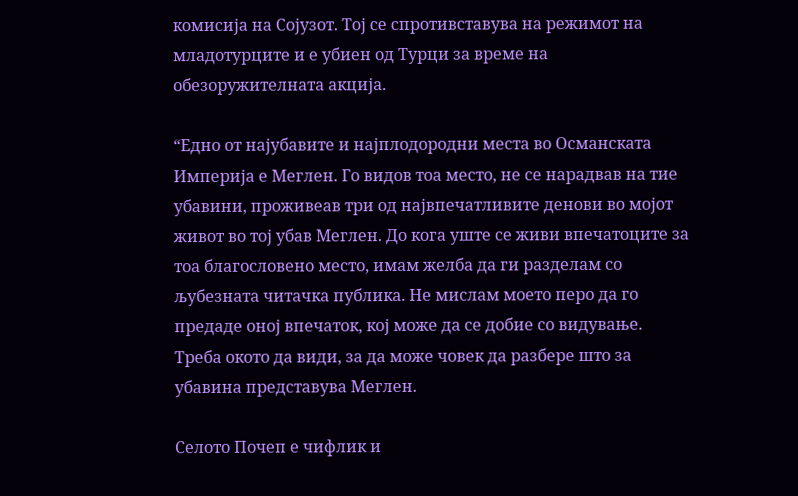комисија на Сојузот. Тој се спротивставува на режимот на младотурците и е убиен од Турци за време на обезоружителната акција.

“Едно от најубавите и најплодородни места во Османската Империја е Меглен. Го видов тоа место, не се нарадвав на тие убавини, проживеав три од највпечатливите денови во мојот живот во тој убав Меглен. До кога уште се живи впечатоците за тоа благословено место, имам желба да ги разделам со љубезната читачка публика. Не мислам моето перо да го предаде оној впечаток, кој може да се добие со видување. Треба окото да види, за да може човек да разбере што за убавина представува Меглен.

Селото Почеп е чифлик и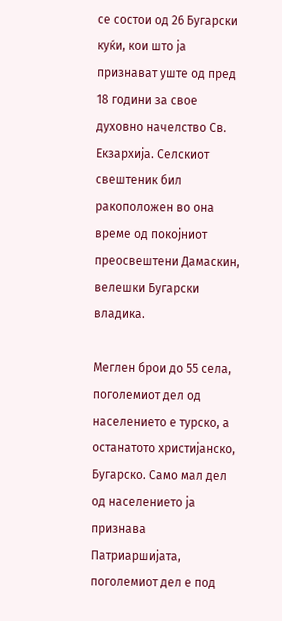се состои од 26 Бугарски куќи, кои што ја признават уште од пред 18 години за свое духовно начелство Св. Екзархија. Селскиот свештеник бил ракоположен во она време од покојниот преосвештени Дамаскин, велешки Бугарски владика.

Меглен брои до 55 села, поголемиот дел од населението е турско, а останатото христијанско, Бугарско. Само мал дел од населението ја признава Патриаршијата, поголемиот дел е под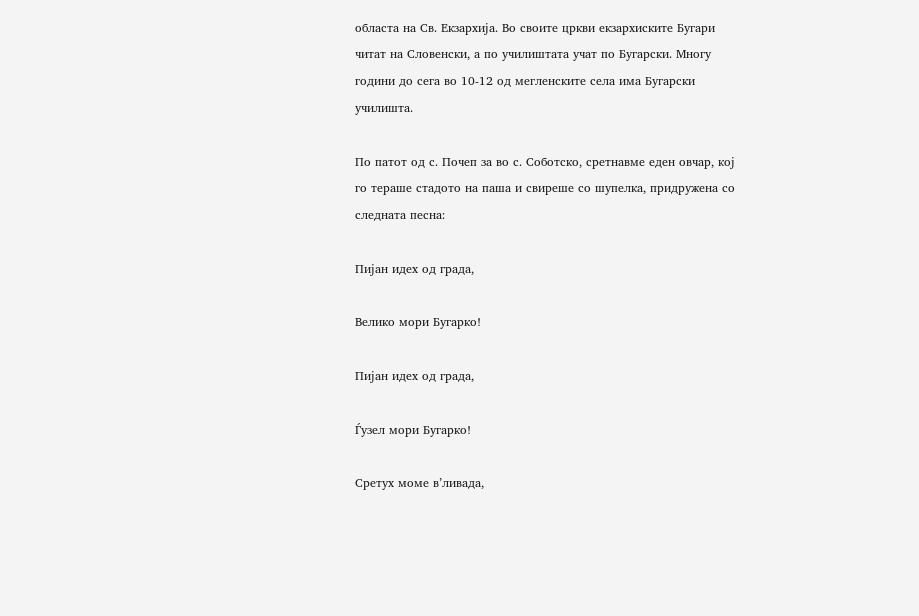областа на Св. Екзархија. Во своите цркви екзархиските Бугари читат на Словенски, а по училиштата учат по Бугарски. Многу години до сега во 10-12 од мегленските села има Бугарски училишта.

По патот од с. Почеп за во с. Соботско, сретнавме еден овчар, кој го тераше стадото на паша и свиреше со шупелка, придружена со следната песна:

Пијан идех од града,

Велико мори Бугарко!

Пијан идех од града,

Ѓузел мори Бугарко!

Сретух моме в’ливада,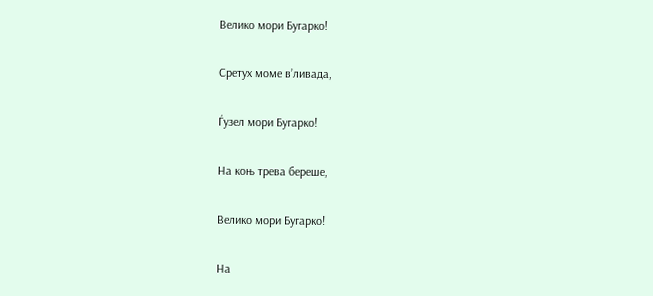Велико мори Бугарко!

Сретух моме в’ливада,

Ѓузел мори Бугарко!

На коњ трева береше,

Велико мори Бугарко!

На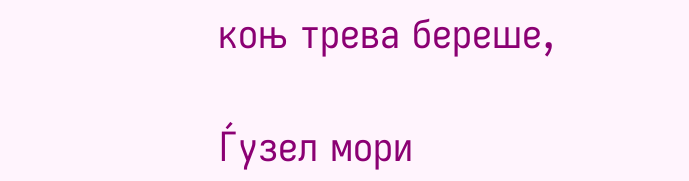коњ трева береше,

Ѓузел мори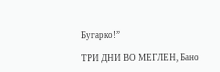Бугарко!”

ТРИ ДНИ ВО МЕГЛЕН, Бано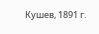Кушев, 1891 г.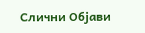Слични Објави